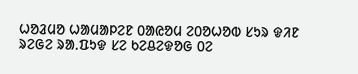ᱦᱚᱲᱢᱚ ᱦᱟᱢᱟᱞᱮᱱ ᱐ᱟᱭᱚᱢ ᱮ᱐ᱚᱦᱚᱵ ᱥᱩᱨ ᱫᱤᱱ ᱨᱮᱜᱮ ᱨᱟᱹᱯᱩᱫ ᱥᱮ ᱠᱮᱪᱮᱫᱚᱜ ᱐ᱮ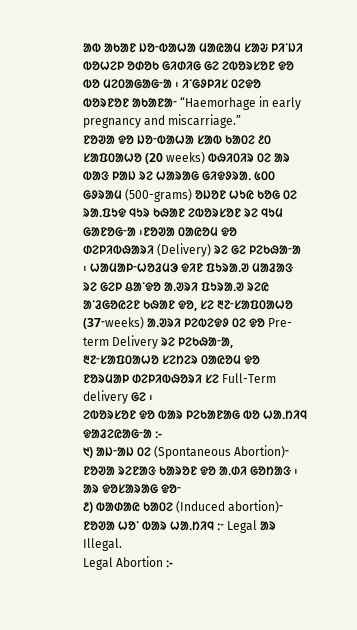ᱟᱵ ᱟᱠᱟᱱ ᱡᱚᱼᱵᱟᱦᱟ ᱢᱟᱭᱟᱢ ᱥᱟᱶ ᱞᱤᱸᱡᱤ ᱵᱚᱦᱮᱞ ᱚᱰᱚᱠ ᱜᱤᱰᱤᱜ ᱜᱮ ᱮᱵᱚᱨᱥᱚᱱ ᱫᱚ ᱵᱚ ᱢᱮ᱐ᱟᱜᱟᱜᱼᱟ ᱾ ᱤᱸᱜᱽᱞᱤᱥ ᱐ᱮᱫᱚ ᱵᱚᱨᱱᱚᱱ ᱟᱠᱟᱱᱟᱼ “Haemorhage in early pregnancy and miscarriage.”
ᱱᱚᱣᱟ ᱫᱚ ᱡᱚᱼᱵᱟᱦᱟ ᱥᱟᱵ ᱠᱟ᱐ᱮ ᱒᱐ ᱥᱟᱯ᱐ᱟᱦᱚ (20 weeks) ᱵᱷᱤ᱐ᱤᱨ ᱐ᱮ ᱟᱨ ᱵᱟᱝ ᱞᱟᱡ ᱨᱮ ᱦᱟᱨᱟᱜ ᱜᱤᱫᱽᱨᱟᱹ ᱕᱐᱐ ᱜᱽᱨᱟᱢ (500-grams) ᱚᱡᱚᱱ ᱦᱩᱭ ᱠᱚᱜ ᱐ᱮ ᱨᱟᱹᱯᱩᱫ ᱧᱩᱨ ᱠᱷᱟᱱ ᱮᱵᱚᱨᱥᱚᱱ ᱨᱮ ᱧᱩᱢ ᱜᱟᱱᱚᱜᱼᱟ ᱾ᱱᱚᱣᱟ ᱐ᱟᱭᱚᱢ ᱫᱚ ᱰᱮᱞᱤᱵᱷᱟᱨᱤ (Delivery) ᱨᱮ ᱜᱮ ᱞᱮᱠᱷᱟᱼᱟ ᱾ ᱦᱟᱢᱟᱞᱼᱦᱚᱲᱢᱳ ᱫᱤᱱ ᱯᱩᱨᱟᱹᱣ ᱢᱟᱲᱟᱝ ᱨᱮ ᱜᱮᱞ ᱪᱟᱸᱫᱚ ᱟᱹᱣᱨᱤ ᱯᱩᱨᱟᱹᱣ ᱨᱮᱭ ᱟᱸᱲᱜᱚᱭᱮᱱ ᱠᱷᱟᱱ ᱫᱚ, ᱥᱮ ᱓᱗ᱼᱥᱟᱯ᱐ᱟᱦᱚ (37ᱼweeks) ᱟᱹᱣᱨᱤ ᱞᱮᱵᱮᱫᱽ ᱐ᱮ ᱫᱚ Pre-term Delivery ᱨᱮ ᱞᱮᱠᱷᱟᱼᱟ, ᱓᱗ᱼᱥᱟᱯ᱐ᱟᱦᱚ ᱥᱮᱴᱮᱨ ᱐ᱟᱭᱚᱢ ᱫᱚ ᱱᱚᱨᱢᱟᱞ ᱰᱮᱞᱤᱵᱷᱚᱨᱤ ᱥᱮ Full-Term delivery ᱜᱮ ᱾
ᱮᱵᱚᱨᱥᱚᱱ ᱫᱚ ᱵᱟᱨ ᱞᱮᱠᱟᱱᱟᱜ ᱵᱚ ᱦᱟᱹᱴᱤᱧ ᱫᱟᱲᱮᱭᱟᱜᱼᱟ ᱺ-
᱑) ᱟᱡᱼᱟᱡ ᱐ᱮ (Spontaneous Abortion)ᱼ ᱱᱚᱣᱟ ᱨᱮᱱᱟᱝ ᱠᱟᱨᱚᱱ ᱫᱚ ᱟᱹᱰᱤ ᱜᱚᱴᱟᱝ ᱾ ᱟᱨ ᱫᱚᱥᱟᱨᱟᱜ ᱫᱚᱼ
᱒) ᱵᱟᱰᱟᱭ ᱠᱟ᱐ᱮ (Induced abortion)ᱼ ᱱᱚᱣᱟ ᱦᱚᱸ ᱵᱟᱨ ᱦᱟᱹᱴᱤᱧ ᱺᱼ Legal ᱟᱨ Illegal.
Legal Abortion ᱺ-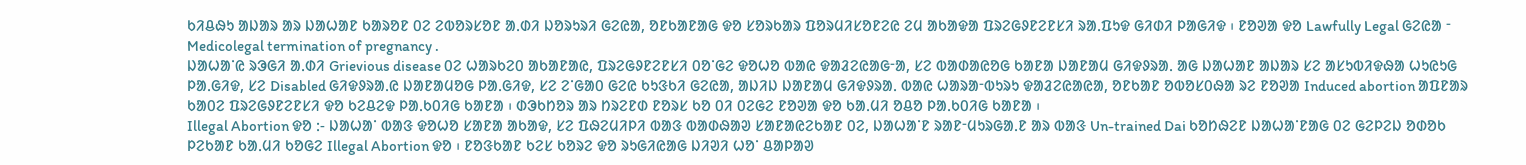ᱠᱤᱪᱷᱩ ᱟᱡᱟᱨ ᱟᱨ ᱡᱟᱦᱟᱱ ᱠᱟᱨᱚᱱ ᱐ᱮ ᱮᱵᱚᱨᱥᱚᱱ ᱟᱹᱰᱤ ᱡᱚᱨᱩᱨᱤ ᱜᱮᱭᱟ, ᱚᱱᱠᱟᱱᱟᱜ ᱫᱚ ᱥᱚᱨᱠᱟᱨ ᱯᱚᱨᱢᱤᱥᱚᱱᱮᱭ ᱮᱢ ᱟᱠᱟᱫᱟ ᱯᱨᱮᱜᱽᱱᱮᱱᱥᱤ ᱨᱟᱹᱯᱩᱫ ᱜᱤᱰᱤ ᱞᱟᱜᱤᱫ ᱾ ᱱᱚᱣᱟ ᱫᱚ Lawfully Legal ᱜᱮᱭᱟ ᱼ Medicolegal termination of pregnancy .
ᱡᱟᱦᱟᱸᱭ ᱨᱳᱜᱤ ᱟᱹᱰᱤ Grievious disease ᱐ᱮ ᱦᱟᱨᱠᱮ᱐ ᱟᱠᱟᱱᱟᱭ, ᱯᱨᱮᱜᱽᱱᱮᱱᱥᱤ ᱐ᱚᱸᱜᱮ ᱫᱚᱦᱚ ᱵᱟᱭ ᱫᱟᱲᱮᱭᱟᱜᱼᱟ, ᱥᱮ ᱵᱟᱰᱟᱭᱚᱜ ᱠᱟᱱᱟ ᱡᱟᱱᱟᱢ ᱜᱤᱫᱽᱨᱟᱹ ᱟᱜ ᱡᱟᱦᱟᱱ ᱟᱡᱟᱨ ᱥᱮ ᱟᱥᱩᱵᱤᱫᱷᱟ ᱦᱩᱭᱩᱜ ᱞᱟᱹᱜᱤᱫ, ᱥᱮ Disabled ᱜᱤᱫᱽᱨᱟᱹᱭ ᱡᱟᱱᱟᱢᱚᱜ ᱞᱟᱹᱜᱤᱫ, ᱥᱮ ᱮᱸᱜᱟ᱐ ᱜᱮᱭ ᱠᱩᱝᱠᱤ ᱜᱮᱭᱟ, ᱟᱡᱤᱡ ᱡᱟᱱᱟᱢ ᱜᱤᱫᱽᱨᱟᱹ ᱵᱟᱭ ᱦᱟᱨᱟᱼᱵᱩᱨᱩ ᱫᱟᱲᱮᱭᱟᱭᱟ, ᱚᱱᱠᱟᱱ ᱚᱵᱚᱥ᱐ᱷᱟ ᱨᱮ ᱱᱚᱣᱟ Induced abortion ᱟᱯᱱᱟᱨ ᱠᱟ᱐ᱮ ᱯᱨᱮᱜᱽᱱᱮᱱᱥᱤ ᱫᱚ ᱠᱮᱪᱮᱫ ᱞᱟᱹᱠ᱐ᱤᱜ ᱠᱟᱱᱟ ᱾ ᱰᱳᱠᱴᱚᱨ ᱟᱨ ᱴᱨᱮᱱᱰ ᱱᱚᱨᱥ ᱠᱚ ᱐ᱤ ᱐ᱮᱜᱮ ᱱᱚᱣᱟ ᱫᱚ ᱠᱟᱹᱢᱤ ᱚᱪᱚ ᱞᱟᱹᱠ᱐ᱤᱜ ᱠᱟᱱᱟ ᱾
Illegal Abortion ᱫᱚ ᱺ- ᱡᱟᱦᱟᱸ ᱵᱟᱝ ᱫᱚᱦᱚ ᱥᱟᱱᱟ ᱟᱠᱟᱫ, ᱥᱮ ᱯᱷᱮᱢᱤᱞᱤ ᱵᱟᱝ ᱵᱟᱰᱷᱟᱣ ᱥᱟᱱᱟᱭᱮᱠᱟᱱ ᱐ᱮ, ᱡᱟᱦᱟᱸᱱ ᱨᱟᱱᱼᱢᱩᱨᱜᱟᱹᱱ ᱟᱨ ᱵᱟᱝ Un-trained Dai ᱠᱚᱴᱷᱮᱱ ᱡᱟᱦᱟᱸᱱᱟᱜ ᱐ᱮ ᱜᱮᱞᱮᱡ ᱚᱰᱚᱠ ᱞᱮᱠᱟᱱ ᱠᱟᱹᱢᱤ ᱠᱚᱜᱮ Illegal Abortion ᱫᱚ ᱾ ᱱᱚᱝᱠᱟᱱ ᱠᱮᱥ ᱠᱚᱨᱮ ᱫᱚ ᱨᱩᱜᱤᱭᱟᱜ ᱡᱤᱣᱤ ᱦᱚᱸ ᱪᱟᱞᱟᱣ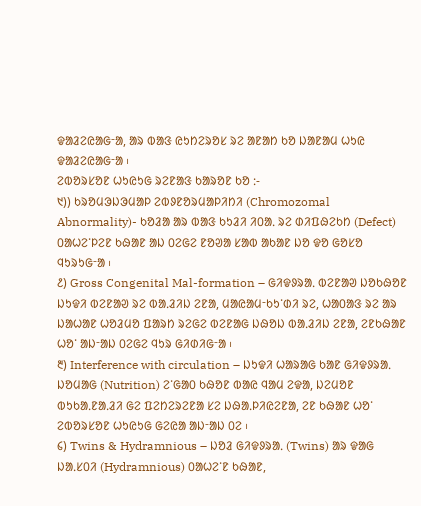ᱫᱟᱲᱮᱭᱟᱜᱼᱟ, ᱟᱨ ᱵᱟᱝ ᱭᱩᱴᱮᱨᱚᱥ ᱨᱮ ᱟᱱᱟᱴ ᱠᱚ ᱡᱟᱱᱟᱢ ᱦᱩᱭ ᱫᱟᱲᱮᱭᱟᱜᱼᱟ ᱾
ᱮᱵᱚᱨᱥᱚᱱ ᱦᱩᱭᱩᱜ ᱨᱮᱱᱟᱝ ᱠᱟᱨᱚᱱ ᱠᱚ ᱺ-
᱑)) ᱠᱨᱚᱢᱳᱡᱳᱢᱟᱞ ᱮᱵᱽᱱᱚᱨᱢᱟᱞᱤᱴᱤ (Chromozomal Abnormality)- ᱠᱚᱲᱟ ᱟᱨ ᱵᱟᱝ ᱠᱩᱲᱤ ᱤ᱐ᱟᱹ ᱨᱮ ᱰᱤᱯᱷᱮᱠᱴ (Defect) ᱐ᱟᱦᱮᱸᱞᱮᱱ ᱠᱷᱟᱱ ᱟᱡ ᱐ᱮᱜᱮ ᱱᱚᱣᱟ ᱥᱟᱵ ᱟᱠᱟᱱ ᱡᱚ ᱫᱚ ᱜᱚᱥᱚ ᱧᱩᱨᱩᱜᱼᱟ ᱾
᱒) Gross Congenital Mal-formation – ᱜᱤᱫᱽᱨᱟᱹ ᱵᱮᱱᱟᱣ ᱡᱚᱠᱷᱚᱱ ᱡᱩᱫᱤ ᱵᱮᱱᱟᱣ ᱨᱮ ᱵᱟᱹᱲᱤᱡ ᱮᱱᱟ, ᱢᱟᱭᱟᱢᱼᱠᱩᱸᱰᱤ ᱨᱮ, ᱦᱟ᱐ᱟᱝ ᱨᱮ ᱟᱨ ᱡᱟᱦᱟᱱ ᱦᱚᱲᱢᱚ ᱯᱟᱨᱴ ᱨᱮᱜᱮ ᱵᱮᱱᱟᱜ ᱡᱷᱚᱡ ᱵᱟᱹᱲᱤᱡ ᱮᱱᱟ, ᱮᱱᱠᱷᱟᱱ ᱦᱚᱸ ᱟᱡᱼᱟᱡ ᱐ᱮᱜᱮ ᱧᱩᱨ ᱜᱤᱰᱤᱜᱼᱟ ᱾
᱓) Interference with circulation – ᱡᱩᱫᱤ ᱦᱟᱨᱟᱜ ᱠᱟᱱ ᱜᱤᱫᱽᱨᱟᱹ ᱡᱚᱢᱟᱜ (Nutrition) ᱮᱸᱜᱟ᱐ ᱠᱷᱚᱱ ᱵᱟᱭ ᱧᱟᱢ ᱮᱫᱟ, ᱡᱮᱢᱚᱱ ᱵᱩᱠᱟᱹᱱᱟᱹᱲᱤ ᱜᱮ ᱯᱮᱴᱮᱨᱮᱱᱟ ᱥᱮ ᱡᱷᱟᱹᱞᱤᱭᱮᱱᱟ, ᱮᱱ ᱠᱷᱟᱱ ᱦᱚᱸ ᱮᱵᱚᱨᱥᱚᱱ ᱦᱩᱭᱩᱜ ᱜᱮᱭᱟ ᱟᱡᱼᱟᱡ ᱐ᱮ ᱾
᱔) Twins & Hydramnious – ᱡᱚᱲ ᱜᱤᱫᱽᱨᱟᱹ (Twins) ᱟᱨ ᱫᱟᱜ ᱡᱟᱹᱥ᱐ᱤ (Hydramnious) ᱐ᱟᱦᱮᱸᱱ ᱠᱷᱟᱱ,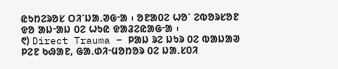ᱭᱩᱴᱮᱨᱚᱥ ᱛᱤᱸᱡᱟᱹᱣᱜᱼᱟ ᱾ ᱚᱱᱟ᱐ᱮ ᱦᱚᱸ ᱮᱵᱚᱨᱥᱚᱱ ᱫᱚ ᱟᱡᱼᱟᱡ ᱐ᱮ ᱦᱩᱭ ᱫᱟᱲᱮᱭᱟᱜᱼᱟ ᱾
᱖) Direct Trauma – ᱞᱟᱡ ᱨᱮ ᱡᱩᱨ ᱐ᱮ ᱵᱟᱡᱟᱣ ᱞᱮᱱ ᱠᱷᱟᱱ, ᱜᱟᱹᱰᱤᱼᱢᱚᱴᱚᱨ ᱐ᱮ ᱡᱟᱹᱥ᱐ᱤ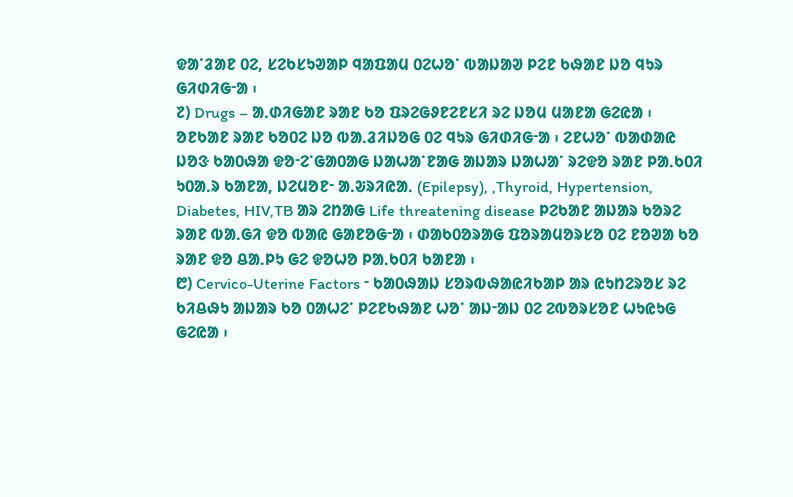ᱫᱟᱸᱲᱟᱱ ᱐ᱮ, ᱥᱮᱠᱥᱩᱣᱟᱞ ᱧᱟᱯᱟᱢ ᱐ᱮᱦᱚᱸ ᱵᱟᱡᱟᱣ ᱞᱮᱱ ᱠᱷᱟᱱ ᱡᱚ ᱧᱩᱨ ᱜᱤᱰᱤᱜᱼᱟ ᱾
᱗) Drugs – ᱟᱹᱰᱤᱜᱟᱱ ᱨᱟᱱ ᱠᱚ ᱯᱨᱮᱜᱽᱱᱮᱱᱥᱤ ᱨᱮ ᱡᱚᱢ ᱢᱟᱱᱟ ᱜᱮᱭᱟ ᱾ ᱚᱱᱠᱟᱱ ᱨᱟᱱ ᱠᱚ᱐ᱮ ᱡᱚ ᱵᱟᱹᱲᱤᱡᱚᱜ ᱐ᱮ ᱧᱩᱨ ᱜᱤᱰᱤᱜᱼᱟ ᱾ ᱮᱱᱦᱚᱸ ᱵᱟᱰᱟᱭ ᱡᱚᱝ ᱠᱟ᱐ᱷᱟ ᱫᱚᱼᱮᱸᱜᱟ᱐ᱟᱜ ᱡᱟᱦᱟᱸᱱᱟᱜ ᱟᱡᱟᱨ ᱡᱟᱦᱟᱸ ᱨᱮᱫᱚ ᱨᱟᱱ ᱞᱟᱹᱠ᱐ᱤ ᱩ᱐ᱟᱹᱨ ᱠᱟᱱᱟ, ᱡᱮᱢᱚᱱᱼ ᱟᱹᱶᱨᱤᱭᱟᱹ (Epilepsy), ,Thyroid, Hypertension, Diabetes, HIV,TB ᱟᱨ ᱮᱴᱟᱜ Life threatening disease ᱞᱮᱠᱟᱱ ᱟᱡᱟᱨ ᱠᱚᱨᱮ ᱨᱟᱱ ᱵᱟᱹᱜᱤ ᱫᱚ ᱵᱟᱭ ᱜᱟᱱᱚᱜᱼᱟ ᱾ ᱰᱟᱠ᱐ᱚᱨᱟᱜ ᱯᱚᱨᱟᱢᱚᱨᱥᱚ ᱐ᱮ ᱱᱚᱣᱟ ᱠᱚ ᱨᱟᱱ ᱫᱚ ᱪᱟᱹᱞᱩ ᱜᱮ ᱫᱚᱦᱚ ᱞᱟᱹᱠ᱐ᱤ ᱠᱟᱱᱟ ᱾
᱘) Cervico-Uterine Factors ᱼ ᱠᱟ᱐ᱷᱟᱡ ᱥᱚᱨᱵᱷᱟᱭᱤᱠᱟᱞ ᱟᱨ ᱭᱩᱴᱮᱨᱚᱥ ᱨᱮ ᱠᱤᱪᱷᱩ ᱟᱡᱟᱨ ᱠᱚ ᱐ᱟᱦᱮᱸ ᱞᱮᱱᱠᱷᱟᱱ ᱦᱚᱸ ᱟᱡᱼᱟᱡ ᱐ᱮ ᱮᱵᱚᱨᱥᱚᱱ ᱦᱩᱭᱩᱜ ᱜᱮᱭᱟ ᱾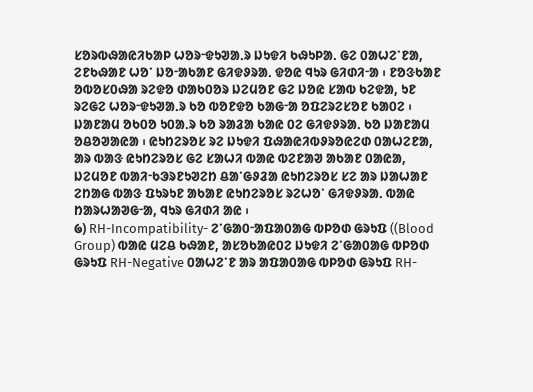ᱥᱚᱨᱵᱷᱟᱭᱤᱠᱟᱞ ᱦᱚᱨᱼᱫᱩᱣᱟᱹᱨ ᱡᱩᱫᱤ ᱠᱷᱩᱞᱟᱹ ᱜᱮ ᱐ᱟᱦᱮᱸᱱᱟ, ᱮᱱᱠᱷᱟᱱ ᱦᱚᱸ ᱡᱚᱼᱟᱠᱟᱱ ᱜᱤᱫᱽᱨᱟᱹ ᱫᱚᱭ ᱧᱩᱨ ᱜᱤᱰᱤᱼᱟ ᱾ ᱱᱚᱝᱠᱟᱱ ᱚᱵᱚᱥ᱐ᱷᱟ ᱨᱮᱫᱚ ᱰᱟᱠ᱐ᱚᱨ ᱡᱮᱢᱚᱱ ᱜᱮ ᱡᱚᱭ ᱥᱟᱵ ᱠᱮᱫᱟ, ᱩᱱ ᱨᱮᱜᱮ ᱦᱚᱨᱼᱫᱩᱣᱟᱹᱨ ᱠᱚ ᱵᱚᱱᱫᱚ ᱠᱟᱜᱼᱟ ᱚᱯᱮᱨᱮᱥᱚᱱ ᱠᱟ᱐ᱮ ᱾ ᱡᱟᱱᱟᱢ ᱚᱠ᱐ᱚ ᱩ᱐ᱟᱹᱨ ᱠᱚ ᱨᱟᱲᱟ ᱠᱟᱭ ᱐ᱮ ᱜᱤᱫᱽᱨᱟᱹ ᱠᱚ ᱡᱟᱱᱟᱢ ᱚᱪᱚᱣᱟᱭᱟ ᱾ ᱭᱩᱴᱮᱨᱚᱥ ᱨᱮ ᱡᱩᱫᱤ ᱯᱷᱟᱭᱤᱵᱽᱨᱚᱭᱮᱰ ᱐ᱟᱦᱮᱱᱟ, ᱟᱨ ᱵᱟᱝ ᱭᱩᱴᱮᱨᱚᱥ ᱜᱮ ᱥᱟᱦᱤ ᱵᱟᱭ ᱵᱮᱱᱟᱣ ᱟᱠᱟᱱ ᱐ᱟᱭᱟ, ᱡᱮᱢᱚᱱ ᱵᱟᱤᱼᱠᱳᱨᱱᱩᱣᱮᱴ ᱪᱟᱸᱜᱽᱲᱟ ᱭᱩᱴᱮᱨᱚᱥ ᱥᱮ ᱟᱨ ᱡᱟᱦᱟᱱ ᱮᱴᱟᱜ ᱵᱟᱝ ᱯᱩᱨᱩᱱ ᱟᱠᱟᱱ ᱭᱩᱴᱮᱨᱚᱥ ᱨᱮᱦᱚᱸ ᱜᱤᱫᱽᱨᱟᱹ ᱵᱟᱭ ᱴᱟᱨᱦᱟᱣᱜᱼᱟ, ᱧᱩᱨ ᱜᱤᱰᱤ ᱟᱭ ᱾
᱙) RH-Incompatibility- ᱮᱸᱜᱟ᱐ᱼᱟᱯᱟ᱐ᱟᱜ ᱵᱞᱚᱰ ᱜᱨᱩᱯ ((Blood Group) ᱵᱟᱭ ᱢᱮᱪ ᱠᱷᱟᱱ, ᱟᱥᱚᱠᱟᱭ᱐ᱮ ᱡᱩᱫᱤ ᱮᱸᱜᱟ᱐ᱟᱜ ᱵᱞᱚᱰ ᱜᱨᱩᱯ RH-Negative ᱐ᱟᱦᱮᱸᱱ ᱟᱨ ᱟᱯᱟ᱐ᱟᱜ ᱵᱞᱚᱰ ᱜᱨᱩᱯ RH-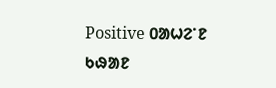Positive ᱐ᱟᱦᱮᱸᱱ ᱠᱷᱟᱱ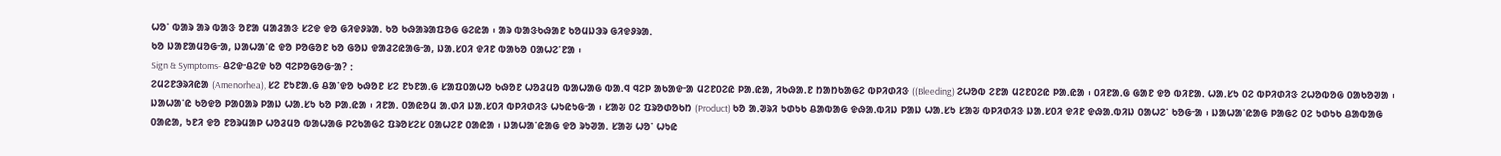ᱦᱚᱸ ᱵᱟᱨ ᱟᱨ ᱵᱟᱝ ᱚᱱᱟ ᱢᱟᱲᱟᱝ ᱥᱮᱫ ᱫᱚ ᱜᱤᱫᱽᱨᱟᱹ ᱠᱚ ᱠᱷᱟᱨᱟᱯᱚᱜ ᱜᱮᱭᱟ ᱾ ᱟᱨ ᱵᱟᱝᱠᱷᱟᱱ ᱠᱚᱢᱡᱳᱨ ᱜᱤᱫᱽᱨᱟᱹ
ᱠᱚ ᱡᱟᱱᱟᱢᱚᱜᱼᱟ, ᱡᱟᱦᱟᱸᱭ ᱫᱚ ᱞᱚᱜᱚᱱ ᱠᱚ ᱜᱚᱡ ᱫᱟᱲᱮᱭᱟᱜᱼᱟ, ᱡᱟᱹᱥ᱐ᱤ ᱫᱤᱱ ᱵᱟᱠᱚ ᱐ᱟᱦᱮᱸᱱᱟ ᱾
Sign & Symptoms- ᱪᱮᱫᱼᱪᱮᱫ ᱠᱚ ᱧᱮᱞᱚᱜᱚᱜᱼᱟ? ᱺ
ᱮᱢᱮᱱᱳᱨᱤᱭᱟ (Amenorhea), ᱥᱮ ᱱᱩᱱᱟᱹᱜ ᱪᱟᱸᱫᱚ ᱠᱷᱚᱱ ᱥᱮ ᱱᱩᱱᱟᱹᱜ ᱥᱟᱯ᱐ᱟᱦᱚ ᱠᱷᱚᱱ ᱦᱚᱲᱢᱚ ᱵᱟᱦᱟᱜ ᱵᱟᱹᱧ ᱧᱮᱞ ᱟᱠᱟᱫᱼᱟ ᱢᱮᱱ᱐ᱮᱭ ᱞᱟᱹᱭᱟ, ᱤᱠᱷᱟᱹᱱ ᱴᱟᱴᱠᱟᱜᱮ ᱵᱞᱤᱰᱤᱝ ((Bleeding) ᱮᱦᱚᱵ ᱮᱱᱟ ᱢᱮᱱ᱐ᱮᱭ ᱞᱟᱹᱭᱟ ᱾ ᱐ᱤᱱᱟᱹᱜ ᱜᱟᱱ ᱫᱚ ᱵᱤᱱᱟᱹ ᱦᱟᱹᱥᱩ ᱐ᱮ ᱵᱞᱤᱰᱤᱝ ᱮᱦᱚᱵᱚᱜ ᱐ᱟᱠᱚᱣᱟ ᱾ ᱡᱟᱦᱟᱸᱭ ᱠᱚᱫᱚ ᱞᱟ᱐ᱟᱨ ᱞᱟᱡ ᱦᱟᱹᱥᱩ ᱠᱚ ᱞᱟᱹᱭᱟ ᱾ ᱤᱱᱟᱹ ᱐ᱟᱭᱚᱢ ᱟᱹᱰᱤ ᱡᱟᱹᱥ᱐ᱤ ᱵᱞᱤᱰᱤᱝ ᱦᱩᱭᱩᱜᱼᱟ ᱾ ᱥᱟᱶ ᱐ᱮ ᱯᱨᱚᱰᱚᱠᱴ (Product) ᱠᱚ ᱟᱹᱣᱨᱤ ᱩᱰᱩᱠ ᱪᱟᱵᱟᱜ ᱫᱷᱟᱹᱵᱤᱡ ᱞᱟᱡ ᱦᱟᱹᱥᱩ ᱥᱟᱶ ᱵᱞᱤᱰᱤᱝ ᱡᱟᱹᱥ᱐ᱤ ᱫᱤᱱ ᱫᱷᱟᱹᱵᱤᱡ ᱐ᱟᱦᱮᱸ ᱠᱚᱜᱼᱟ ᱾ ᱡᱟᱦᱟᱸᱭᱟᱜ ᱞᱟᱜᱮ ᱐ᱮ ᱩᱰᱩᱠ ᱪᱟᱵᱟᱜ ᱐ᱟᱭᱟ, ᱩᱱᱤ ᱫᱚ ᱱᱚᱨᱢᱟᱞ ᱦᱚᱲᱢᱚ ᱵᱟᱦᱟᱜ ᱞᱮᱠᱟᱜᱮ ᱯᱨᱚᱥᱮᱥ ᱐ᱟᱦᱮᱱ ᱐ᱟᱭᱟ ᱾ ᱡᱟᱦᱟᱸᱭᱟᱜ ᱫᱚ ᱨᱩᱣᱟᱹ ᱥᱟᱶ ᱦᱚᱸ ᱦᱩᱭ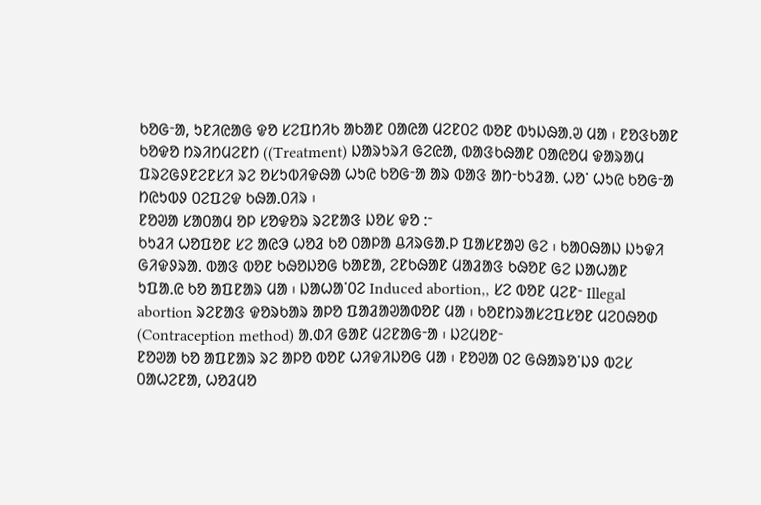ᱠᱚᱜᱼᱟ, ᱩᱱᱤᱭᱟᱜ ᱫᱚ ᱥᱮᱯᱴᱤᱠ ᱟᱠᱟᱱ ᱐ᱟᱭᱟ ᱢᱮᱱ᱐ᱮ ᱵᱚᱱ ᱵᱩᱡᱷᱟᱹᱣ ᱢᱟ ᱾ ᱱᱚᱝᱠᱟᱱ ᱠᱚᱫᱚ ᱴᱨᱤᱴᱢᱮᱱᱴ ((Treatment) ᱡᱟᱨᱩᱨᱤ ᱜᱮᱭᱟ, ᱵᱟᱝᱠᱷᱟᱱ ᱐ᱟᱭᱚᱢ ᱫᱟᱨᱟᱢ ᱯᱨᱮᱜᱽᱱᱮᱱᱥᱤ ᱨᱮ ᱚᱥᱩᱵᱤᱫᱷᱟ ᱦᱩᱭ ᱠᱚᱜᱼᱟ ᱟᱨ ᱵᱟᱝ ᱟᱴᱼᱠᱩᱲᱟᱹ ᱦᱚᱸ ᱦᱩᱭ ᱠᱚᱜᱼᱟ ᱴᱭᱩᱵᱽ ᱐ᱮᱯᱮᱫ ᱠᱷᱟᱹ᱐ᱤᱨ ᱾
ᱱᱚᱣᱟ ᱥᱟ᱐ᱟᱢ ᱚᱞ ᱥᱚᱫᱚᱨ ᱨᱮᱱᱟᱝ ᱡᱚᱥ ᱫᱚ ᱺᱼ
ᱠᱩᱲᱤ ᱦᱚᱯᱚᱱ ᱥᱮ ᱟᱭᱳ ᱦᱚᱲ ᱠᱚ ᱐ᱟᱞᱟ ᱪᱤᱨᱜᱟᱹᱞ ᱯᱟᱥᱱᱟᱣ ᱜᱮ ᱾ ᱠᱟ᱐ᱷᱟᱡ ᱡᱩᱫᱤ ᱜᱤᱫᱽᱨᱟᱹ ᱵᱟᱝ ᱵᱚᱱ ᱠᱷᱚᱡᱚᱜ ᱠᱟᱱᱟ, ᱮᱱᱠᱷᱟᱱ ᱢᱟᱲᱟᱝ ᱠᱷᱚᱱ ᱜᱮ ᱡᱟᱦᱟᱱ ᱩᱯᱟᱹᱭ ᱠᱚ ᱟᱯᱱᱟᱨ ᱢᱟ ᱾ ᱡᱟᱦᱟᱸ᱐ᱮ Induced abortion,, ᱥᱮ ᱵᱚᱱ ᱢᱮᱱᱼ Illegal abortion ᱨᱮᱱᱟᱝ ᱫᱚᱨᱠᱟᱨ ᱟᱞᱚ ᱯᱟᱲᱟᱣᱟᱵᱚᱱ ᱢᱟ ᱾ ᱠᱚᱱᱴᱨᱟᱥᱮᱯᱥᱚᱱ ᱢᱮ᱐ᱷᱚᱰ
(Contraception method) ᱟᱹᱰᱤ ᱜᱟᱱ ᱢᱮᱱᱟᱜᱼᱟ ᱾ ᱡᱮᱢᱚᱱᱼ
ᱱᱚᱣᱟ ᱠᱚ ᱟᱯᱱᱟᱨ ᱨᱮ ᱟᱞᱚ ᱵᱚᱱ ᱦᱤᱫᱤᱡᱚᱜ ᱢᱟ ᱾ ᱱᱚᱣᱟ ᱐ᱮ ᱜᱷᱟᱨᱚᱸᱡᱽ ᱵᱮᱥ ᱐ᱟᱦᱮᱱᱟ, ᱦᱚᱲᱢᱚ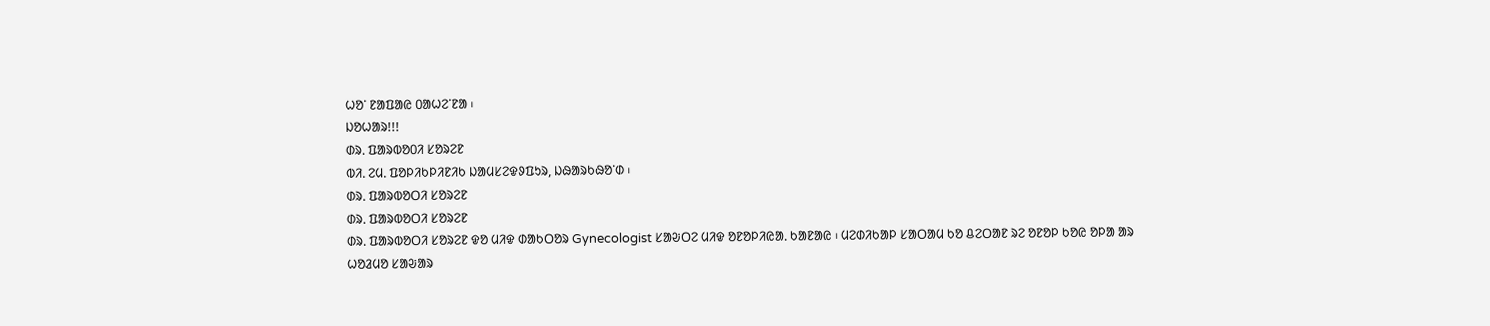ᱦᱚᱸ ᱱᱟᱯᱟᱭ ᱐ᱟᱦᱮᱸᱱᱟ ᱾
ᱡᱚᱦᱟᱨ!!!
ᱰᱨᱹ ᱯᱟᱨᱵᱚ᱐ᱤ ᱥᱚᱨᱮᱱ
ᱵᱤᱹ ᱮᱢᱹ ᱯᱚᱞᱤᱠᱞᱤᱱᱤᱠ ᱡᱟᱢᱥᱮᱫᱽᱯᱩᱨ, ᱡᱷᱟᱨᱠᱷᱚᱸᱰ ᱾
ᱰᱨᱹ ᱯᱟᱨᱵᱚᱛᱤ ᱥᱚᱨᱮᱱ
ᱰᱨᱹ ᱯᱟᱨᱵᱚᱛᱤ ᱥᱚᱨᱮᱱ
ᱰᱨᱹ ᱯᱟᱨᱵᱚᱛᱤ ᱥᱚᱨᱮᱱ ᱫᱚ ᱢᱤᱫ ᱰᱟᱠᱛᱚᱨ Gynecologist ᱥᱟᱶᱛᱮ ᱢᱤᱫ ᱚᱱᱚᱞᱤᱭᱟᱹ ᱠᱟᱱᱟᱭ ᱾ ᱢᱮᱰᱤᱠᱟᱞ ᱥᱟᱛᱟᱢ ᱠᱚ ᱪᱮᱛᱟᱱ ᱨᱮ ᱚᱱᱚᱞ ᱠᱚᱭ ᱚᱞᱟ ᱟᱨ ᱦᱚᱲᱢᱚ ᱥᱟᱶᱟᱨ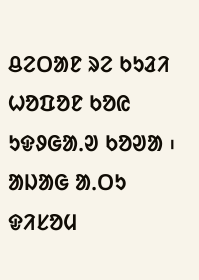ᱪᱮᱛᱟᱱ ᱨᱮ ᱠᱩᱲᱤ ᱦᱚᱯᱚᱱ ᱠᱚᱭ ᱩᱫᱽᱜᱟᱹᱣ ᱠᱚᱣᱟ ᱾ ᱟᱡᱟᱜ ᱟᱹᱛᱩ ᱫᱤᱥᱚᱢ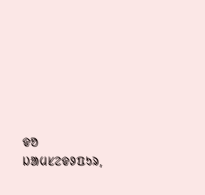ᱫᱚ ᱡᱟᱢᱥᱮᱫᱽᱯᱩᱨ,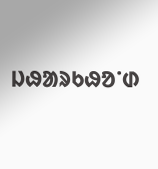ᱡᱷᱟᱨᱠᱷᱚᱸᱰ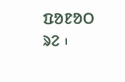ᱯᱚᱱᱚᱛ ᱨᱮ ᱾